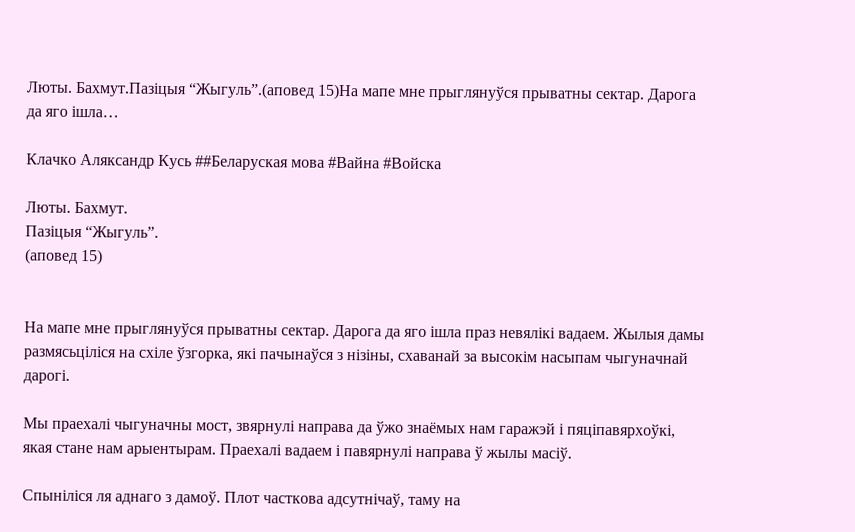Люты. Бахмут.Пазіцыя “Жыгуль”.(аповед 15)На мапе мне прыглянуўся прыватны сектар. Дарога да яго ішла…

Клачко Аляксандр Кусь ##Беларуская мова #Вайна #Войска

Люты. Бахмут.
Пазіцыя “Жыгуль”.
(аповед 15)


На мапе мне прыглянуўся прыватны сектар. Дарога да яго ішла праз невялікі вадаем. Жылыя дамы размясьціліся на схіле ўзгорка, які пачынаўся з нізіны, схаванай за высокім насыпам чыгуначнай дарогі.

Мы праехалі чыгуначны мост, звярнулі направа да ўжо знаёмых нам гаражэй і пяціпавярхоўкі, якая стане нам арыентырам. Праехалі вадаем і павярнулі направа ў жылы масіў.

Спыніліся ля аднаго з дамоў. Плот часткова адсутнічаў, таму на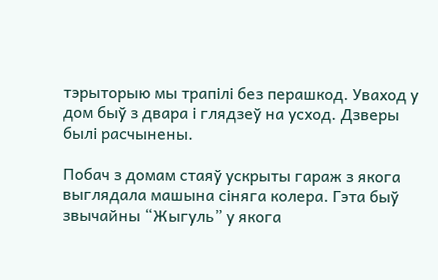тэрыторыю мы трапілі без перашкод. Уваход у дом быў з двара і глядзеў на усход. Дзверы былі расчынены.

Побач з домам стаяў ускрыты гараж з якога выглядала машына сіняга колера. Гэта быў звычайны “Жыгуль” у якога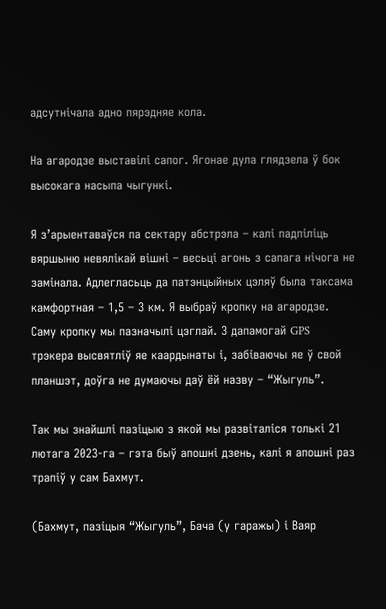адсутнічала адно пярэдняе кола.

На агародзе выставілі сапог. Ягонае дула глядзела ў бок высокага насыпа чыгункі.

Я з’арыентаваўся па сектару абстрэла – калі падпіліць вяршыню невялікай вішні – весьці агонь з сапага нічога не замінала. Адлегласьць да патэнцыйных цэляў была таксама камфортная – 1,5 – 3 км. Я выбраў кропку на агародзе. Саму кропку мы пазначылі цэглай. З дапамогай GPS трэкера высвятліў яе каардынаты і, забіваючы яе ў свой планшэт, доўга не думаючы даў ёй назву – “Жыгуль”.

Так мы знайшлі пазіцыю з якой мы развіталіся толькі 21 лютага 2023-га – гэта быў апошні дзень, калі я апошні раз трапіў у сам Бахмут.

(Бахмут, пазіцыя “Жыгуль”, Бача (у гаражы) і Ваяр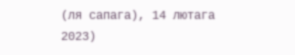(ля сапага), 14 лютага 2023)